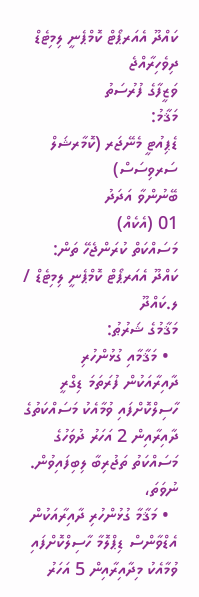ކައްދޫ އެއަރޕޯޓް ކޮމްޕެނީ ލިމިޓެޑް
ދިވެހިރާއްޖެ
ވަޒީފާގެ ފުރުސަތު
މަޤާމު:
ޑެޕިއުޓީ މެނޭޖަރ (ކޮމާރޝަލް ސަރވިސަސް)
ބޭނުންވާ އަދަދު
01 (އެކެއް)
މަސައްކަތް ކުރަންޖެހޭ ތަން:
ކައްދޫ އެއަރޕޯޓް ކޮމްޕެނީ ލިމިޓެޑް / ލ.ކައްދޫ
މަޤާމުގެ ޝަރުޠު:
  • މަޤާމާއި ގުޅުންހުރި ދާއިރާއަކުން ފުރަތަމަ ޑިގްރީ ހާސިލްކޮށްފައި ވުމާއެކު މަސައްކަތުގެ ދާއިރާއިން 2 އަހަރު ދުވަހުގެ މަސައްކަތު ތަޖުރިބާ ލިބިފައިވުން. ނުވަތަ،
  • މަޤާމާ ގުޅުންހުރި ދާއިރާއަކުން އެޑްވާންސް ޑިޕްލޮމާ ހާސިލްކޮށްފައި ވުމާއެކު މިދާއިރާއިން 5 އަހަރު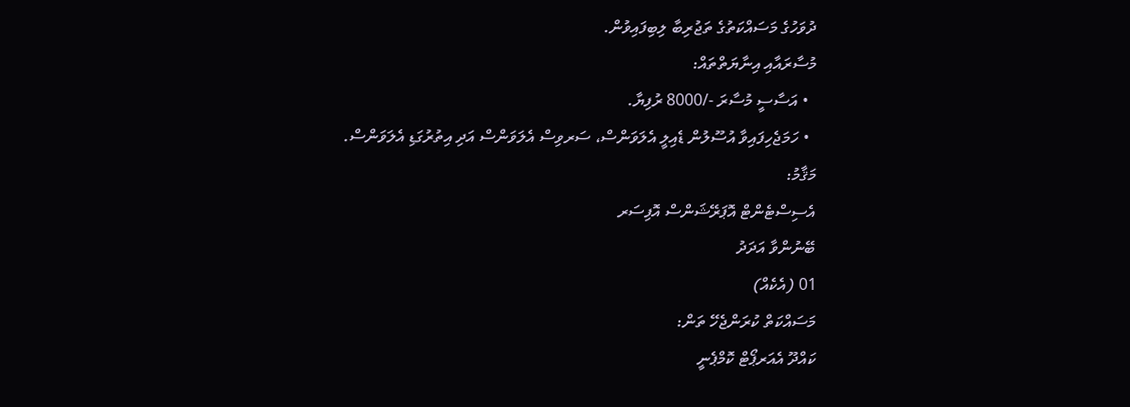ދުވަހުގެ މަސައްކަތުގެ ތަޖުރިބާ ލިބިފައިވުން.
މުސާރައާއި އިނާޔަތްތައް:
  • އަސާސީ މުސާރަ -/8000 ރުފިޔާ.
  • ހަމަޖެހިފައިވާ އުސޫލުން ޑެއިލީ އެލަވަންސް، ސަރވިސް އެލަވަންސް އަދި އިތުރުގަޑި އެލަވަންސް.
މަޤާމު:
އެސިސްޓެންޓް އޮޕަރޭޝަންސް އޮފިސަރ
ބޭނުންވާ އަދަދު
01 (އެކެއް)
މަސައްކަތް ކުރަންޖެހޭ ތަން:
ކައްދޫ އެއަރޕޯޓް ކޮމްޕެނީ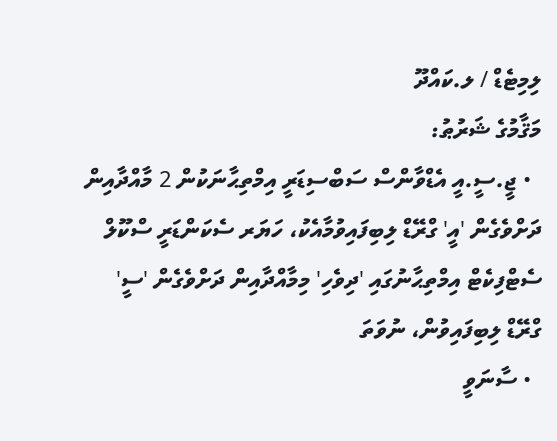ލިމިޓެޑް / ލ.ކައްދޫ
މަޤާމުގެ ޝަރުޠު:
  • ޖީ.ސީ.އީ އެޑްވާންސް ސަބްސިޑަރީ އިމްތިޙާނަކުން 2 މާއްދާއިން ދަށްވެގެން 'އީ' ގްރޭޑް ލިބިފައިވުމާއެކު، ހަޔަރ ސެކަންޑަރީ ސްކޫލް ސެޓްފިކެޓް އިމްތިޙާނުގައި 'ދިވެހި' މިމާއްދާއިން ދަށްވެގެން 'ސީ' ގްރޭޑް ލިބިފައިވުން، ނުވަތަ
  • ސާނަވީ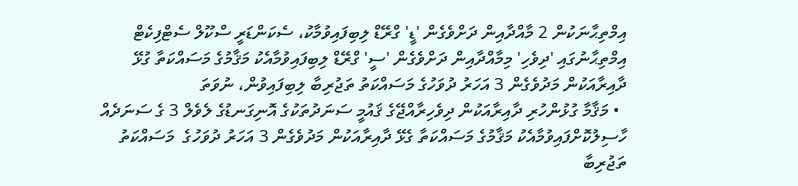އިމްތިޙާނަކުން 2 މާއްދާއިން ދަށްވެގެން 'ޑީ' ގްރޭޑް ލިބިފައިވުމާކު، ސެކަންޑަރީ ސްކޫލް ސެޓްފިކެޓް އިމްތިޙާނުގައި 'ދިވެހި' މިމާއްދާއިން ދަށްވެގެން 'ސީ' ގްރޭޑް ލިބިފައިވުމާއެކު މަޤާމުގެ މަސައްކަތާ ގުޅޭ ދާއިރާއަކުން މަދުވެގެން 3 އަހަރު ދުވަހުގެ މަސައްކަތު ތަޖުރިބާ ލިބިފައިވުން، ނުވަތަ
  • މަޤާމާ ގުޅުންހުރި ދާއިރާއަކުން ދިވެހިރާއްޖޭގެ ޤައުމީ ސަނަދުތަކުގެ އޮނިގަނޑުގެ ލެވެލް 3 ގެ ސަނަދެއް ހާސިލުކޮށްފައިވުމާއެކު މަޤާމުގެ މަސައްކަތާ ގެޅޭ ދާއިރާއަކުން މަދުވެގެން 3 އަހަރު ދުވަހުގެ  މަސައްކަތު ތަޖުރިބާ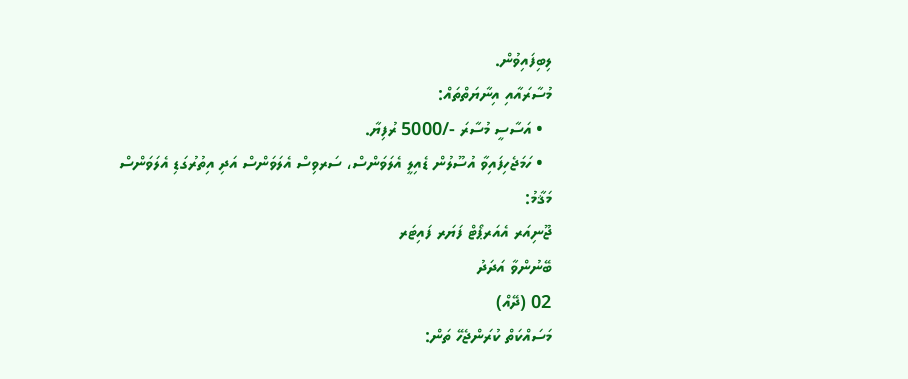ލިބިފައިވުން.
މުސާރައާއި އިނާޔަތްތައް:
  • އަސާސީ މުސާރަ -/5000 ރުފިޔާ.
  • ހަމަޖެހިފައިވާ އުސޫލުން ޑެއިލީ އެލަވަންސް، ސަރވިސް އެލަވަންސް އަދި އިތުރުގަޑި އެލަވަންސް
މަޤާމު:
ޖޫނިއަރ އެއަރޕޯޓް ފަޔަރ ފައިޓަރ
ބޭނުންވާ އަދަދު
02 (ދޭއް)
މަސައްކަތް ކުރަންޖެހޭ ތަން: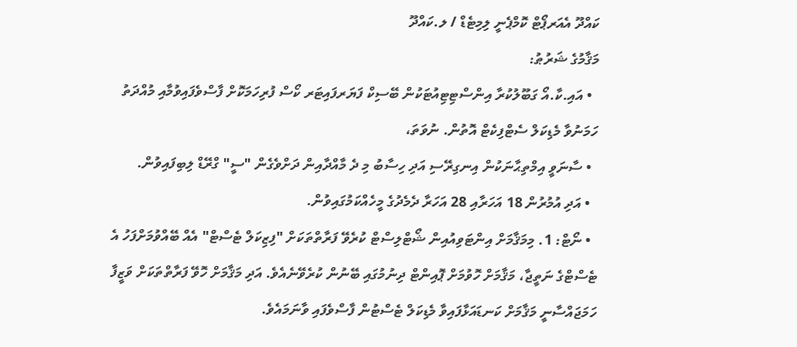ކައްދޫ އެއަރޕޯޓް ކޮމްޕެނީ ލިމިޓެޑް / ލ.ކައްދޫ
މަޤާމުގެ ޝަރުޠު:
  • އައި.ކާ.އޯ ގަބޫލުކުރާ އިންސްޓިޓިއުޓަކުން ބޭސިކް ފަޔަރފައިޓަރ ކޯސް ފުރިހަމަކޮށް ފާސްވެފައިވުމާއި މުއްދަތު ހަމަނުވާ މެޑިކަލް ސެޓްފިކެޓް އޮތުން. ނުވަތަ،
  • ސާނަވީ އިމްތިޙާނަކުން އިނގިރޭސި އަދި ހިސާބު މި ދެ މާއްދާއިން ދަށްވެގެން "ސީ" ގްރޭޑް ލިބިފައިވުން.
  • އަދި އުމުރުން 18 އަހަރާއި 28 އަހަރާ ދެމެދުގެ މީހެއްކަމުގައިވުން.
  • ނޯޓް: 1. މިމަޤާމަށް އިންޓަވިއުއިން ޝޯޓްލިސްޓް ކުރެވޭ ފަރާތްތަކަށް "ފިޒިކަލް ޓެސްޓް" އެއް ބޭއްވުމަށްފަހު އެ ޓެސްޓްގެ ނަތީޖާ، މަޤާމަށް ހޮވުމަށް ޕޮއިންޓް ދިނުމުގައި ބޭނުން ކުރެވޭނެއެވެ. އަދި މަޤާމަށް ހޮވޭ ފަރާތްތަކަށް ވަޒީފާ ހަމަޖައްސާނީ މަޤާމަށް ކަނޑައަޅާފައިވާ މެޑިކަލް ޓެސްޓުން ފާސްވެފައި ވާނަމައެވެ.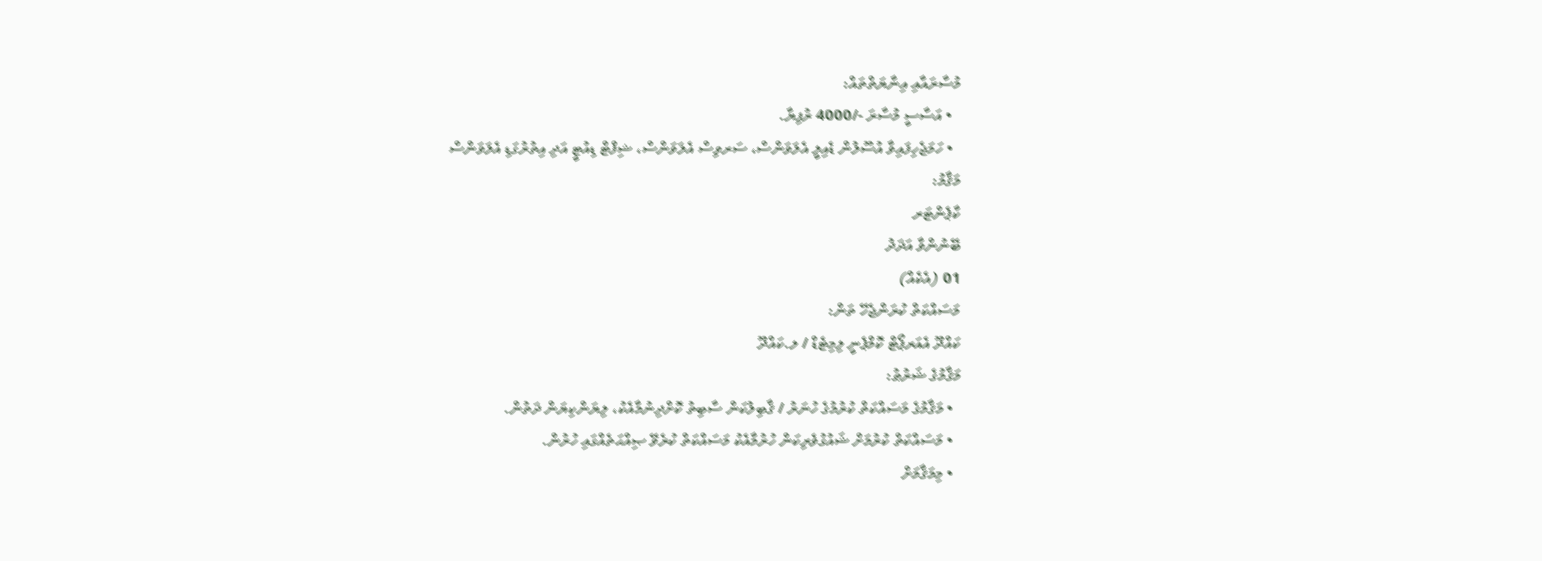މުސާރައާއި އިނާޔަތްތައް:
  • އަސާސީ މުސާރަ -/4000 ރުފިޔާ.
  • ހަމަޖެހިފައިވާ އުސޫލުން ޑެއިލީ އެލަވަންސް، ސަރވިސް އެލަވަންސް، ޝިފްޓް ޑިއުޓީ އަދި އިތުރުގަޑި އެލަވަންސް
މަޤާމު:
ކާޕެންޓަރ
ބޭނުންވާ އަދަދު
01 (އެކެއް)
މަސައްކަތް ކުރަންޖެހޭ ތަން:
ކައްދޫ އެއަރޕޯޓް ކޮމްޕެނީ ލިމިޓެޑް / ލ.ކައްދޫ
މަޤާމުގެ ޝަރުޠު:
  • މަޤާމުގެ މަސައްކަތް ކުރުމުގެ ހުނަރު / ޤާބިލުކަން ސާބިތު ކޮށްދިނުމާއެކު، ލިޔަންކިޔަން ދަތުން.
  • މަސައްކަތް ކުރުމަށް ޝައުގުވެރިކަން ހުރުމާއެކު މަސައްކަތް ކުރެވޭ ޞިއްޙަތެއްގައި ހުރުން.
  • މިމަޤާމަށް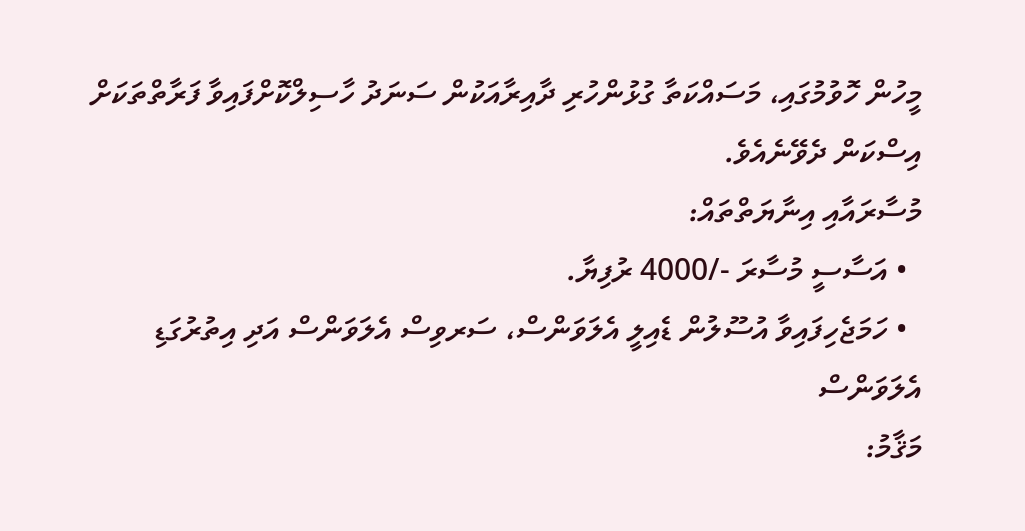މީހުން ހޮވުމުގައި، މަސައްކަތާ ގުޅުންހުރި ދާއިރާއަކުން ސަނަދު ހާސިލްކޮށްފައިވާ ފަރާތްތަކަށް އިސްކަން ދެވޭނެއެވެ.
މުސާރައާއި އިނާޔަތްތައް:
  • އަސާސީ މުސާރަ -/4000 ރުފިޔާ.
  • ހަމަޖެހިފައިވާ އުސޫލުން ޑެއިލީ އެލަވަންސް، ސަރވިސް އެލަވަންސް އަދި އިތުރުގަޑި އެލަވަންސް
މަޤާމު: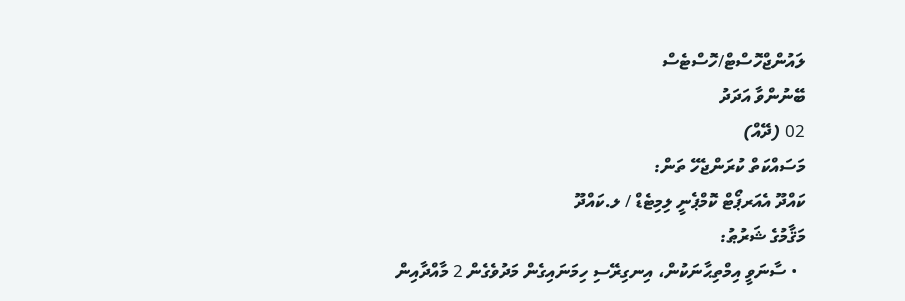ލައުންޖްހޮސްޓް/ހޮސްޓެސް
ބޭނުންވާ އަދަދު
02 (ދޭއް)
މަސައްކަތް ކުރަންޖެހޭ ތަން:
ކައްދޫ އެއަރޕޯޓް ކޮމްޕެނީ ލިމިޓެޑް / ލ.ކައްދޫ
މަޤާމުގެ ޝަރުޠު:
  • ސާނަވީ އިމްތިޙާނަކުން، އިނގިރޭސި ހިމަނައިގެން މަދުވެގެން 2 މާއްދާއިން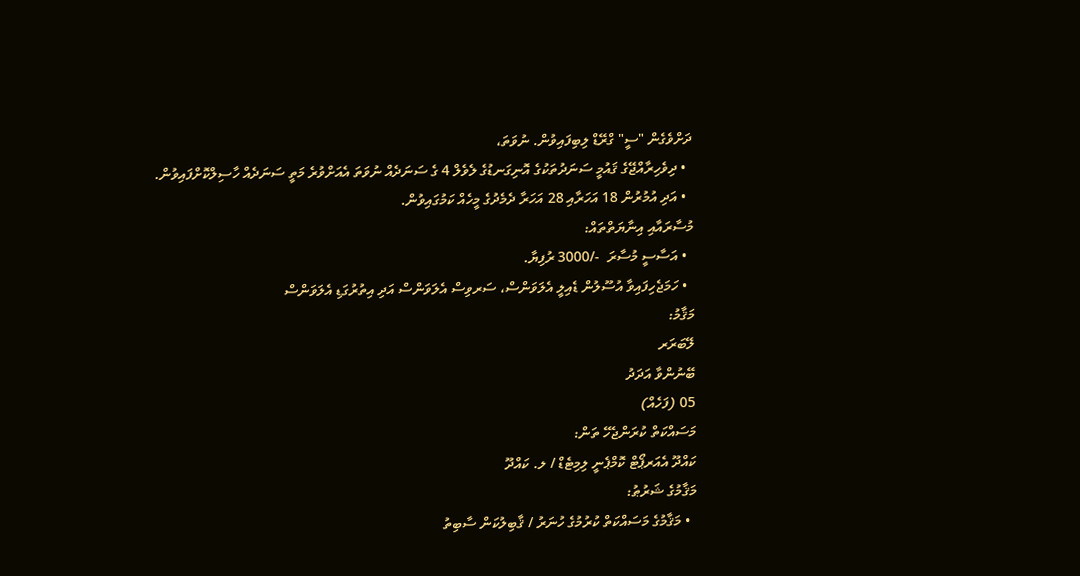ދަށްވެގެން "ސީ" ގްރޭޑް ލިބިފައިވުން. ނުވަތަ،
  • ދިވެހިރާއްޖޭގެ ޤައުމީ ސަނަދުތަކުގެ އޮނިގަނޑުގެ ލެވެލް 4 ގެ ސަނަދެއް ނުވަތަ އެއަށްވުރެ މަތީ ސަނަދެއް ހާސިލްކޮށްފައިވުން.
  • އަދި އުމުރުން 18 އަހަރާއި 28 އަހަރާ ދެމެދުގެ މީހެއް ކަމުގައިވުން.
މުސާރައާއި އިނާޔަތްތައް:
  • އަސާސީ މުސާރަ  -/3000 ރުފިޔާ.
  • ހަމަޖެހިފައިވާ އުސޫލުން ޑެއިލީ އެލަވަންސް، ސަރވިސް އެލަވަންސް އަދި އިތުރުގަޑި އެލަވަންސް
މަޤާމު:
ލޭބަރަރ
ބޭނުންވާ އަދަދު
05 (ފަހެއް)
މަސައްކަތް ކުރަންޖެހޭ ތަން:
ކައްދޫ އެއަރޕޯޓް ކޮމްޕެނީ ލިމިޓެޑް / ލ. ކައްދޫ
މަޤާމުގެ ޝަރުޠު:
  • މަޤާމުގެ މަސައްކަތް ކުރުމުގެ ހުނަރު / ޤާބިލުކަން ސާބިތު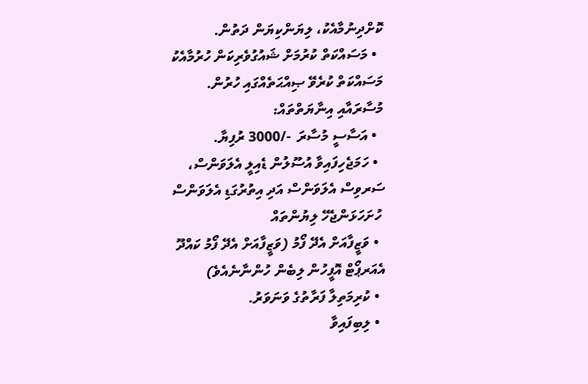ކޮށްދިނުމާއެކު، ލިޔަންކިޔަން ދަތުން.
  • މަސައްކަތް ކުރުމަށް ޝައުގުވެރިކަން ހުރުމާއެކު މަސައްކަތް ކުރެވޭ ޞިއްޙަތެއްގައި ހުރުން.
މުސާރައާއި އިނާޔަތްތައް:
  • އަސާސީ މުސާރަ  -/3000 ރުފިޔާ.
  • ހަމަޖެހިފައިވާ އުސޫލުން ޑެއިލީ އެލަވަންސް، ސަރވިސް އެލަވަންސް އަދި އިތުރުގަޑި އެލަވަންސް
 ހުށަހަޅަންޖެހޭ ލިޔުންތައް
  • ވަޒީފާއަށް އެދޭ ފޯމު (ވަޒީފާއަށް އެދޭ ފޯމު ކައްދޫ އެއަރޕޯޓް އޮފީހުން ލިބެން ހުންނާނެއެވެ)
  • ކުރިމަތިލާ ފަރާތުގެ ވަނަވަރު.
  • ލިބިފައިވާ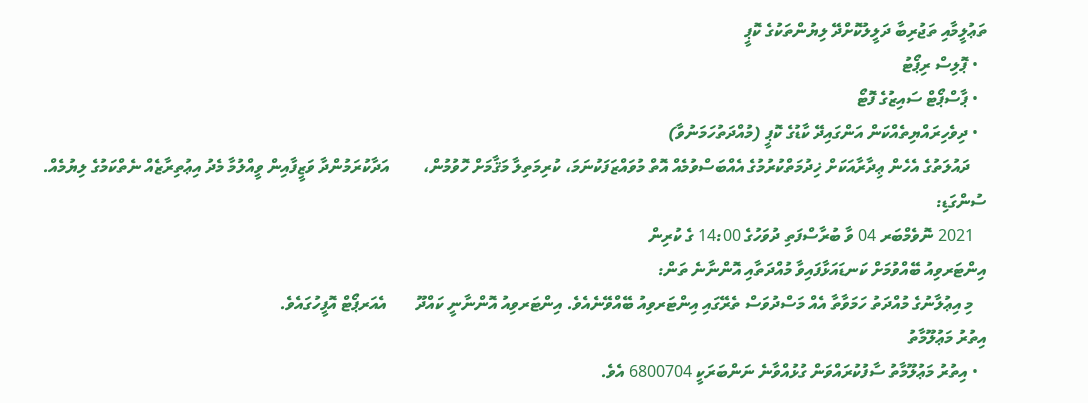ތަޢުލީމާއި ތަޖުރިބާ ދަލީލުކޮށްދޭ ލިޔުންތަކުގެ ކޮޕީ
  • ޕޮލިސް ރިޕޯޓު
  • ޕާސްޕޯޓް ސައިޒުގެ ފޮޓޯ
  • ދިވެހިރައްޔިތެއްކަން އަންގައިދޭ ކާޑުގެ ކޮޕީ (މުއްދަތުހަމަނުވާ)
    ދައުލަތުގެ އެހެން ޢިދާރާއަކަށް ޚިދުމަތްކުރުމުގެ އެއްބަސްވުމެއް އޮތް މުވައްޒަފަކުނަމަ، ކުރިމަތިލާ މަޤާމަށް ހޮވުމުން،        އަދާކުރަމުންދާ ވަޒީފާއިން ވީއްލުމާ މެދު އިޢުތިރާޒެއް ނެތްކަމުގެ ލިޔުމެއް.
ސުންގަޑި:
   2021 ނޮވެމްބަރ 04 ވާ ބުރާސްފަތި ދުވަހުގެ 14:00 ގެ ކުރިން
އިންޓަރވިއު ބޭއްވުމަށް ކަނޑައަޅާފައިވާ މުއްދަތާއި އޮންނާނެ ތަން:
   މި އިޢުލާނުގެ މުއްދަތު ހަމަވާތާ އެއް މަސްދުވަސް ތެރޭގައި އިންޓަރވިއު ބޭއްވޭނެއެވެ. އިންޓަރވިއު އޮންނާނީ ކައްދޫ       އެއަރޕޯޓް އޮފީހުގައެވެ.
އިތުރު މަޢުލޫމާތު
  • އިތުރު މަޢުލޫމާތު ސާފުކުރައްވަން ގުޅުއްވާނެ ނަންބަރަކީ 6800704 އެވެ.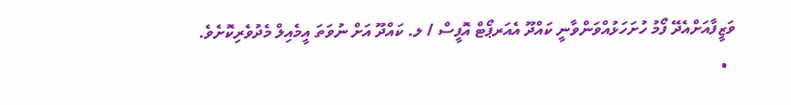ވަޒީފާއަށްއެދޭ ފޯމު ހުށަހަޅުއްވަންވާނީ ކައްދޫ އެއަރޕޯޓް އޮފީސް / ލ. ކައްދޫ އަށް ނުވަތަ އީމެއިލް މެދުވެރިކޮށެވެ.
  •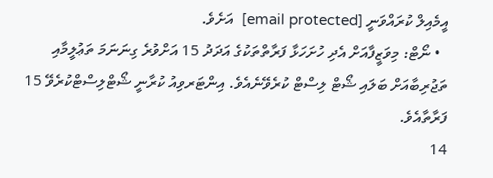އީމެއިލް ކުރައްވަނީ [email protected]  އަށެވެ.
  • ނޯޓް: މިވަޒީފާއަށް އެދި ހުށަހަޅާ ފަރާތްތަކުގެ އަދަދު 15 އަށްވުރެ ގިނަނަމަ ތަޢުލީމާއި ތަޖުރިބާއަށް ބަލައި ޝޯޓް ލިސްޓް ކުރެވޭނެއެވެ. އިންޓަރވިއު ކުރާނީ ޝޯޓްލިސްޓްކުރެވޭ 15 ފަރާތާއެވެ.
14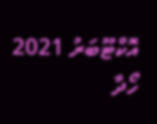އޮކްޓޫބަރު 2021
ހޯދާ